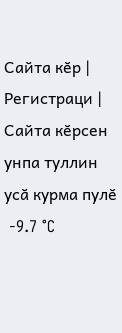Сайта кӗр | Регистраци | Сайта кӗрсен унпа туллин усӑ курма пулӗ
 -9.7 °C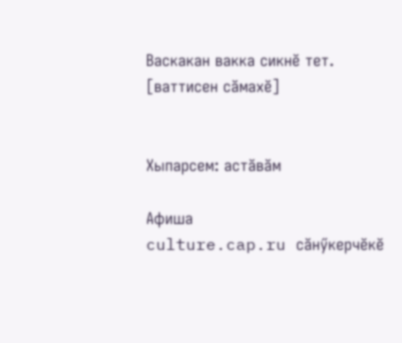Васкакан вакка сикнӗ тет.
[ваттисен сӑмахӗ]


Хыпарсем: астӑвӑм

Афиша
culture.cap.ru сӑнӳкерчӗкӗ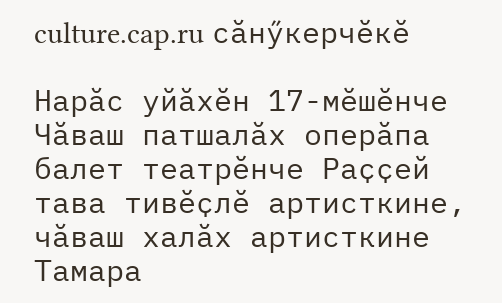culture.cap.ru сӑнӳкерчӗкӗ

Нарӑс уйӑхӗн 17-мӗшӗнче Чӑваш патшалӑх оперӑпа балет театрӗнче Раҫҫей тава тивӗҫлӗ артисткине, чӑваш халӑх артисткине Тамара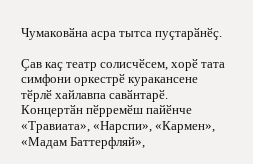Чумаковӑна асра тытса пуҫтарӑнӗҫ.

Ҫав каҫ театр солисчӗсем, хорӗ тата симфони оркестрӗ куракансене тӗрлӗ хайлавпа савӑнтарӗ. Концертӑн пӗрремӗш пайӗнче «Травиата», «Нарспи», «Кармен», «Мадам Баттерфляй»,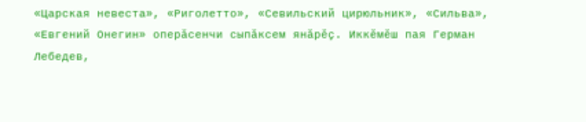«Царская невеста», «Риголетто», «Севильский цирюльник», «Сильва», «Евгений Онегин» оперӑсенчи сыпӑксем янӑрӗҫ. Иккӗмӗш пая Герман Лебедев,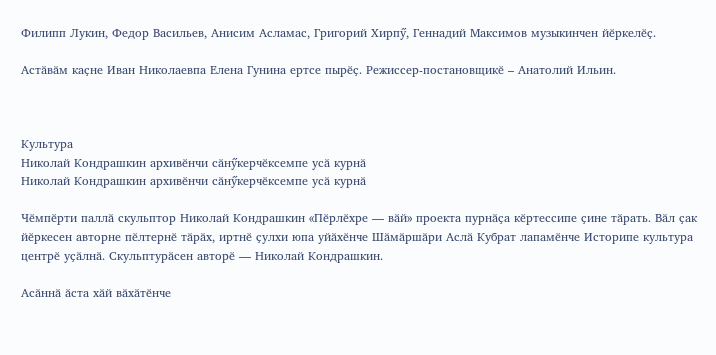Филипп Лукин, Федор Васильев, Анисим Асламас, Григорий Хирпӳ, Геннадий Максимов музыкинчен йӗркелӗҫ.

Астӑвӑм каҫне Иван Николаевпа Елена Гунина ертсе пырӗҫ. Режиссер-постановщикӗ – Анатолий Ильин.



Культура
Николай Кондрашкин архивӗнчи сӑнӳкерчӗксемпе усӑ курнӑ
Николай Кондрашкин архивӗнчи сӑнӳкерчӗксемпе усӑ курнӑ

Чӗмпӗрти паллӑ скульптор Николай Кондрашкин «Пӗрлӗхре — вӑй» проекта пурнӑҫа кӗртессипе ҫине тӑрать. Вӑл ҫак йӗркесен авторне пӗлтернӗ тӑрӑх, иртнӗ ҫулхи юпа уйӑхӗнче Шӑмӑршӑри Аслӑ Кубрат лапамӗнче Историпе культура центрӗ уҫӑлнӑ. Скульптурӑсен авторӗ — Николай Кондрашкин.

Асӑннӑ ӑста хӑй вӑхӑтӗнче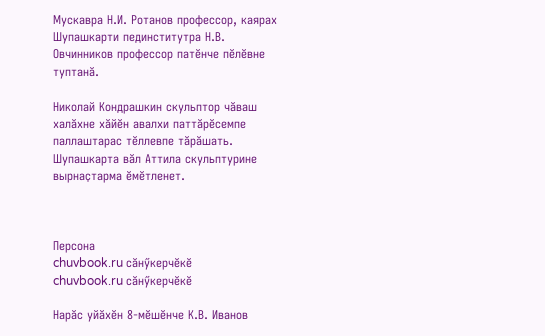Мускавра Н.И. Ротанов профессор, каярах Шупашкарти пединститутра Н.В. Овчинников профессор патӗнче пӗлӗвне туптанӑ.

Николай Кондрашкин скульптор чӑваш халӑхне хӑйӗн авалхи паттӑрӗсемпе паллаштарас тӗллевпе тӑрӑшать. Шупашкарта вӑл Аттила скульптурине вырнаҫтарма ӗмӗтленет.



Персона
chuvbook.ru сӑнӳкерчӗкӗ
chuvbook.ru сӑнӳкерчӗкӗ

Нарӑс уйӑхӗн 8-мӗшӗнче К.В. Иванов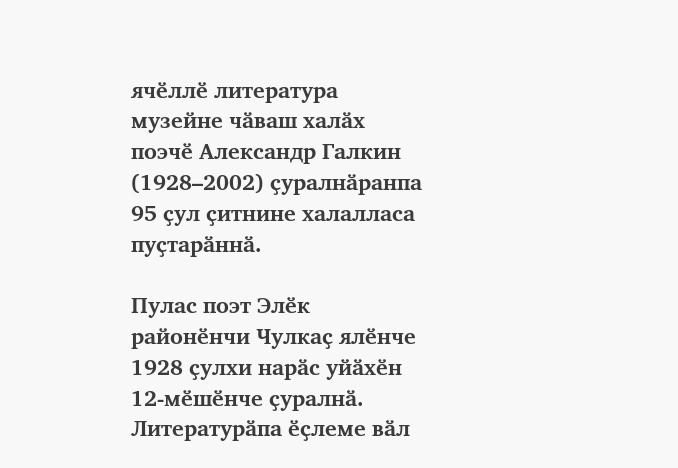ячӗллӗ литература музейне чӑваш халӑх поэчӗ Александр Галкин (1928–2002) ҫуралнӑранпа 95 ҫул ҫитнине халалласа пуҫтарӑннӑ.

Пулас поэт Элӗк районӗнчи Чулкаҫ ялӗнче 1928 ҫулхи нарӑс уйӑхӗн 12-мӗшӗнче ҫуралнӑ. Литературӑпа ӗҫлеме вӑл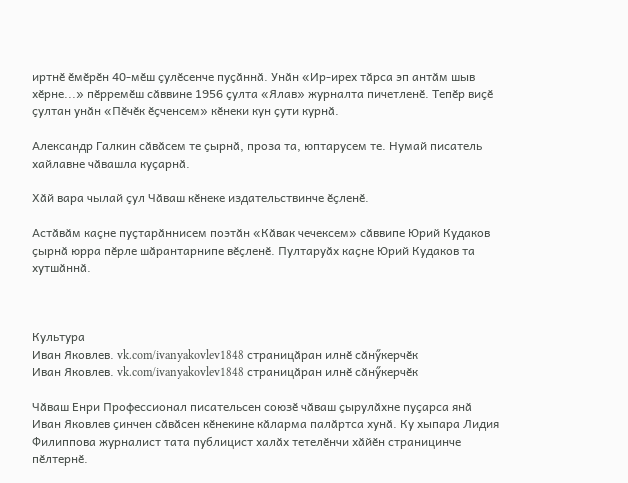иртнӗ ӗмӗрӗн 40-мӗш ҫулӗсенче пуҫӑннӑ. Унӑн «Ир-ирех тӑрса эп антӑм шыв хӗрне...» пӗрремӗш сӑввине 1956 ҫулта «Ялав» журналта пичетленӗ. Тепӗр виҫӗ ҫултан унӑн «Пӗчӗк ӗҫченсем» кӗнеки кун ҫути курнӑ.

Александр Галкин сӑвӑсем те ҫырнӑ, проза та, юптарусем те. Нумай писатель хайлавне чӑвашла куҫарнӑ.

Хӑй вара чылай ҫул Чӑваш кӗнеке издательствинче ӗҫленӗ.

Астӑвӑм каҫне пуҫтарӑннисем поэтӑн «Кӑвак чечексем» сӑввипе Юрий Кудаков ҫырнӑ юрра пӗрле шӑрантарнипе вӗҫленӗ. Пултаруӑх каҫне Юрий Кудаков та хутшӑннӑ.



Культура
Иван Яковлев. vk.com/ivanyakovlev1848 страницӑран илнӗ сӑнӳкерчӗк
Иван Яковлев. vk.com/ivanyakovlev1848 страницӑран илнӗ сӑнӳкерчӗк

Чӑваш Енри Профессионал писательсен союзӗ чӑваш ҫырулӑхне пуҫарса янӑ Иван Яковлев ҫинчен сӑвӑсен кӗнекине кӑларма палӑртса хунӑ. Ку хыпара Лидия Филиппова журналист тата публицист халӑх тетелӗнчи хӑйӗн страницинче пӗлтернӗ.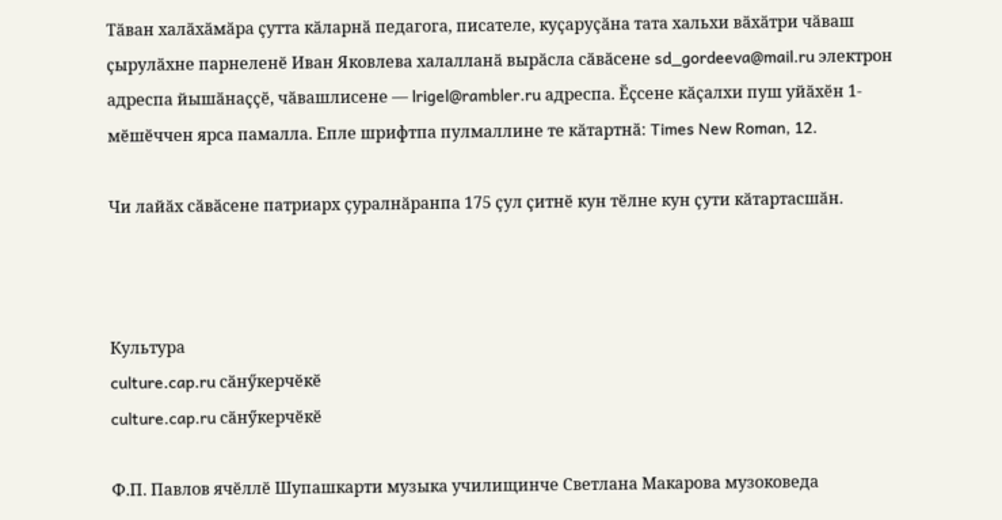Тӑван халӑхӑмӑра ҫутта кӑларнӑ педагога, писателе, куҫаруҫӑна тата хальхи вӑхӑтри чӑваш ҫырулӑхне парнеленӗ Иван Яковлева халалланӑ вырӑсла сӑвӑсене sd_gordeeva@mail.ru электрон адреспа йышӑнаҫҫӗ, чӑвашлисене — lrigel@rambler.ru адреспа. Ӗҫсене кӑҫалхи пуш уйӑхӗн 1-мӗшӗччен ярса памалла. Епле шрифтпа пулмаллине те кӑтартнӑ: Times New Roman, 12.

Чи лайӑх сӑвӑсене патриарх ҫуралнӑранпа 175 ҫул ҫитнӗ кун тӗлне кун ҫути кӑтартасшӑн.



Культура
culture.cap.ru сӑнӳкерчӗкӗ
culture.cap.ru сӑнӳкерчӗкӗ

Ф.П. Павлов ячӗллӗ Шупашкарти музыка училищинче Светлана Макарова музоковеда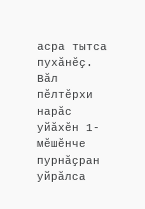асра тытса пухӑнӗҫ. Вӑл пӗлтӗрхи нарӑс уйӑхӗн 1-мӗшӗнче пурнӑҫран уйрӑлса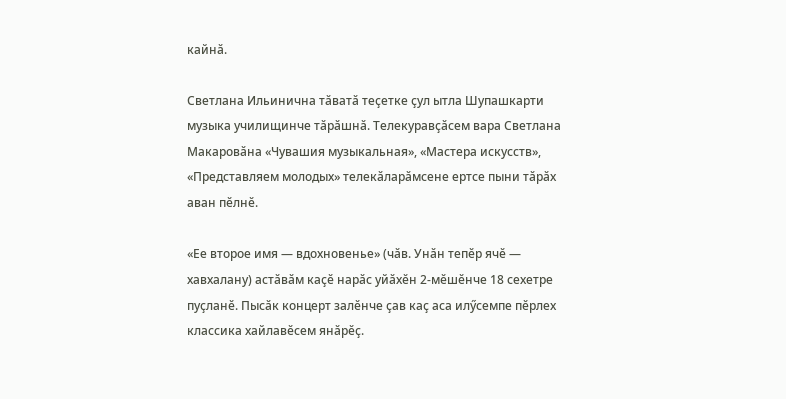кайнӑ.

Светлана Ильинична тӑватӑ теҫетке ҫул ытла Шупашкарти музыка училищинче тӑрӑшнӑ. Телекуравҫӑсем вара Светлана Макаровӑна «Чувашия музыкальная», «Мастера искусств», «Представляем молодых» телекӑларӑмсене ертсе пыни тӑрӑх аван пӗлнӗ.

«Ее второе имя — вдохновенье» (чӑв. Унӑн тепӗр ячӗ — хавхалану) астӑвӑм каҫӗ нарӑс уйӑхӗн 2-мӗшӗнче 18 сехетре пуҫланӗ. Пысӑк концерт залӗнче ҫав каҫ аса илӳсемпе пӗрлех классика хайлавӗсем янӑрӗҫ.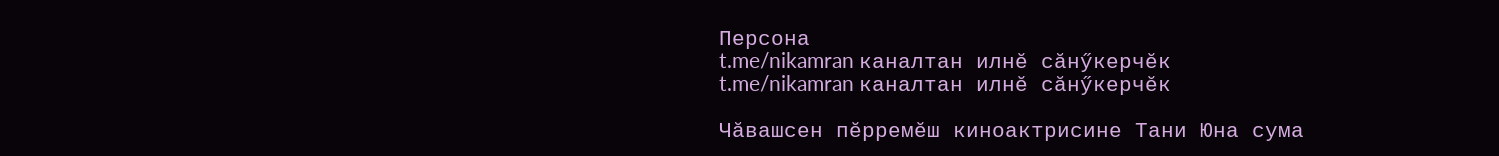Персона
t.me/nikamran каналтан илнӗ сӑнӳкерчӗк
t.me/nikamran каналтан илнӗ сӑнӳкерчӗк

Чӑвашсен пӗрремӗш киноактрисине Тани Юна сума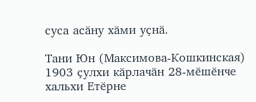суса асӑну хӑми уҫнӑ.

Тани Юн (Максимова-Кошкинская) 1903 ҫулхи кӑрлачӑн 28-мӗшӗнче хальхи Етӗрне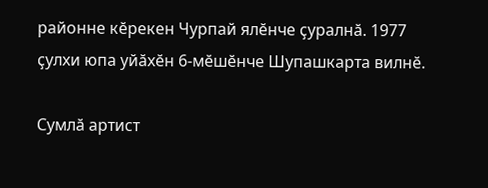районне кӗрекен Чурпай ялӗнче ҫуралнӑ. 1977 ҫулхи юпа уйӑхӗн 6-мӗшӗнче Шупашкарта вилнӗ.

Сумлӑ артист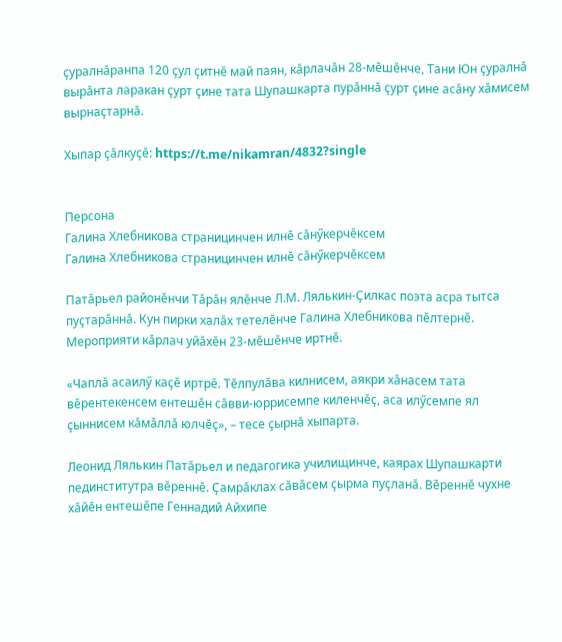ҫуралнӑранпа 120 ҫул ҫитнӗ май паян, кӑрлачӑн 28-мӗшӗнче, Тани Юн ҫуралнӑ вырӑнта ларакан ҫурт ҫине тата Шупашкарта пурӑннӑ ҫурт ҫине асӑну хӑмисем вырнаҫтарнӑ.

Хыпар ҫӑлкуҫӗ: https://t.me/nikamran/4832?single


Персона
Галина Хлебникова страницинчен илнӗ сӑнӳкерчӗксем
Галина Хлебникова страницинчен илнӗ сӑнӳкерчӗксем

Патӑрьел районӗнчи Тӑрӑн ялӗнче Л.М. Лялькин-Ҫилкас поэта асра тытса пуҫтарӑннӑ. Кун пирки халӑх тетелӗнче Галина Хлебникова пӗлтернӗ. Мероприяти кӑрлач уйӑхӗн 23-мӗшӗнче иртнӗ.

«Чаплӑ асаилӳ каҫӗ иртрӗ. Тӗлпулӑва килнисем, аякри хӑнасем тата вӗрентекенсем ентешӗн сӑвви-юррисемпе киленчӗҫ, аса илӳсемпе ял ҫыннисем кӑмӑллӑ юлчӗҫ», – тесе ҫырнӑ хыпарта.

Леонид Лялькин Патӑрьел и педагогика училищинче, каярах Шупашкарти пединститутра вӗреннӗ. Ҫамрӑклах сӑвӑсем ҫырма пуҫланӑ. Вӗреннӗ чухне хӑйӗн ентешӗпе Геннадий Айхипе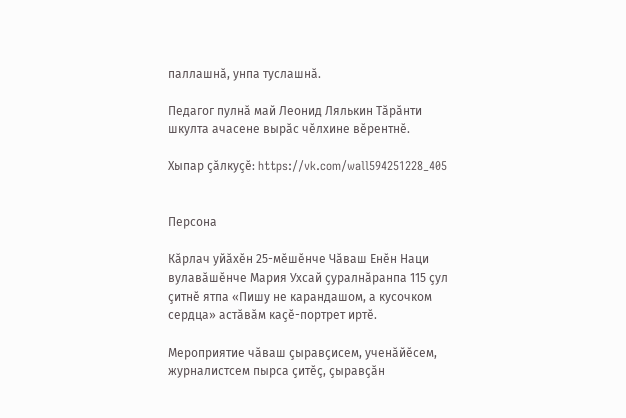паллашнӑ, унпа туслашнӑ.

Педагог пулнӑ май Леонид Лялькин Тӑрӑнти шкулта ачасене вырӑс чӗлхине вӗрентнӗ.

Хыпар ҫӑлкуҫӗ: https://vk.com/wall594251228_405


Персона

Кӑрлач уйӑхӗн 25-мӗшӗнче Чӑваш Енӗн Наци вулавӑшӗнче Мария Ухсай ҫуралнӑранпа 115 ҫул ҫитнӗ ятпа «Пишу не карандашом, а кусочком сердца» астӑвӑм каҫӗ-портрет иртӗ.

Мероприятие чӑваш ҫыравҫисем, ученӑйӗсем, журналистсем пырса ҫитӗҫ, ҫыравҫӑн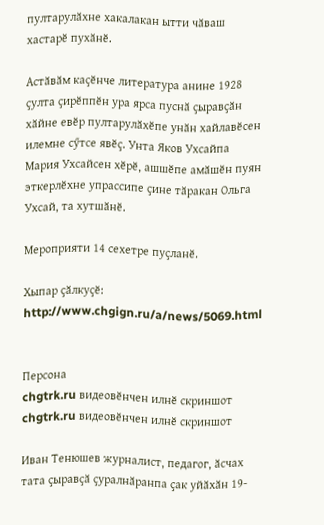пултарулӑхне хакалакан ытти чӑваш хастарӗ пухӑнӗ.

Астӑвӑм каҫӗнче литература анине 1928 ҫулта ҫирӗппӗн ура ярса пуснӑ ҫыравҫӑн хӑйне евӗр пултарулӑхӗпе унӑн хайлавӗсен илемне сӳтсе явӗҫ. Унта Яков Ухсайпа Мария Ухсайсен хӗрӗ, ашшӗпе амӑшӗн пуян эткерлӗхне упрассипе ҫине тӑракан Ольга Ухсай, та хутшӑнӗ.

Мероприяти 14 сехетре пуҫланӗ.

Хыпар ҫӑлкуҫӗ: http://www.chgign.ru/a/news/5069.html


Персона
chgtrk.ru видеовӗнчен илнӗ скриншот
chgtrk.ru видеовӗнчен илнӗ скриншот

Иван Тенюшев журналист, педагог, ӑсчах тата ҫыравҫӑ ҫуралнӑранпа ҫак уйӑхӑн 19-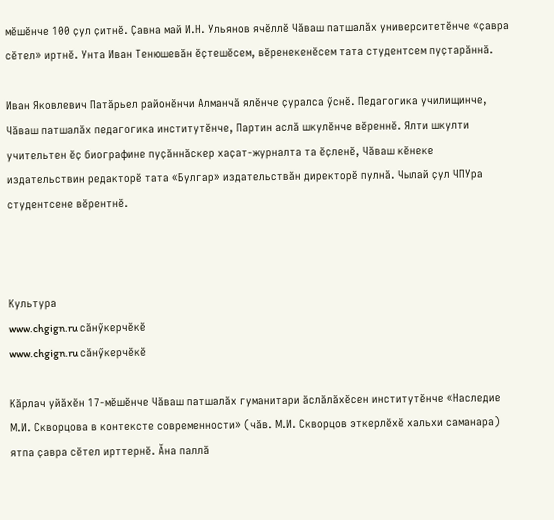мӗшӗнче 100 ҫул ҫитнӗ. Ҫавна май И.Н. Ульянов ячӗллӗ Чӑваш патшалӑх университетӗнче «ҫавра сӗтел» иртнӗ. Унта Иван Тенюшевӑн ӗҫтешӗсем, вӗренекенӗсем тата студентсем пуҫтарӑннӑ.

Иван Яковлевич Патӑрьел районӗнчи Алманчӑ ялӗнче ҫуралса ӳснӗ. Педагогика училищинче, Чӑваш патшалӑх педагогика институтӗнче, Партин аслӑ шкулӗнче вӗреннӗ. Ялти шкулти учительтен ӗҫ биографине пуҫӑннӑскер хаҫат-журналта та ӗҫленӗ, Чӑваш кӗнеке издательствин редакторӗ тата «Булгар» издательствӑн директорӗ пулнӑ. Чылай ҫул ЧПУра студентсене вӗрентнӗ.



Культура
www.chgign.ru сӑнӳкерчӗкӗ
www.chgign.ru сӑнӳкерчӗкӗ

Кӑрлач уйӑхӗн 17-мӗшӗнче Чӑваш патшалӑх гуманитари ӑслӑлӑхӗсен институтӗнче «Наследие М.И. Скворцова в контексте современности» (чӑв. М.И. Скворцов эткерлӗхӗ хальхи саманара) ятпа ҫавра сӗтел ирттернӗ. Ӑна паллӑ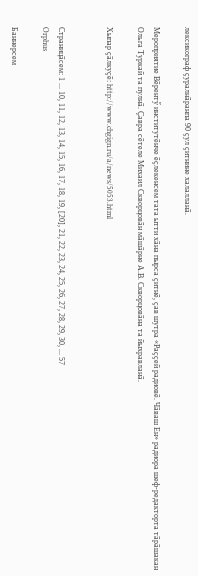лексикограф ҫуралнӑранпа 90 ҫул ҫитнине халалланӑ.

Мероприятие Вӗрентӳ институтӗнче ӗҫлекенсем тата ытти хӑна пырса ҫитнӗ, ҫав шутра «Раҫҫей радиовӗ. Чӑваш Ен» радиора шеф-редакторта тӑрӑшакан Ольга Туркай та пулнӑ. Ҫавра сӗтеле Михаил Скворцовӑн мӑшӑрне А.В. Скворцовӑна та йыхравланӑ.

Хыпар ҫӑлкуҫӗ: http://www.chgign.ru/a/news/5053.html


Страницӑсем: 1 ... 10, 11, 12, 13, 14, 15, 16, 17, 18, 19, [20], 21, 22, 23, 24, 25, 26, 27, 28, 29, 30, ... 57
Orphus

Баннерсем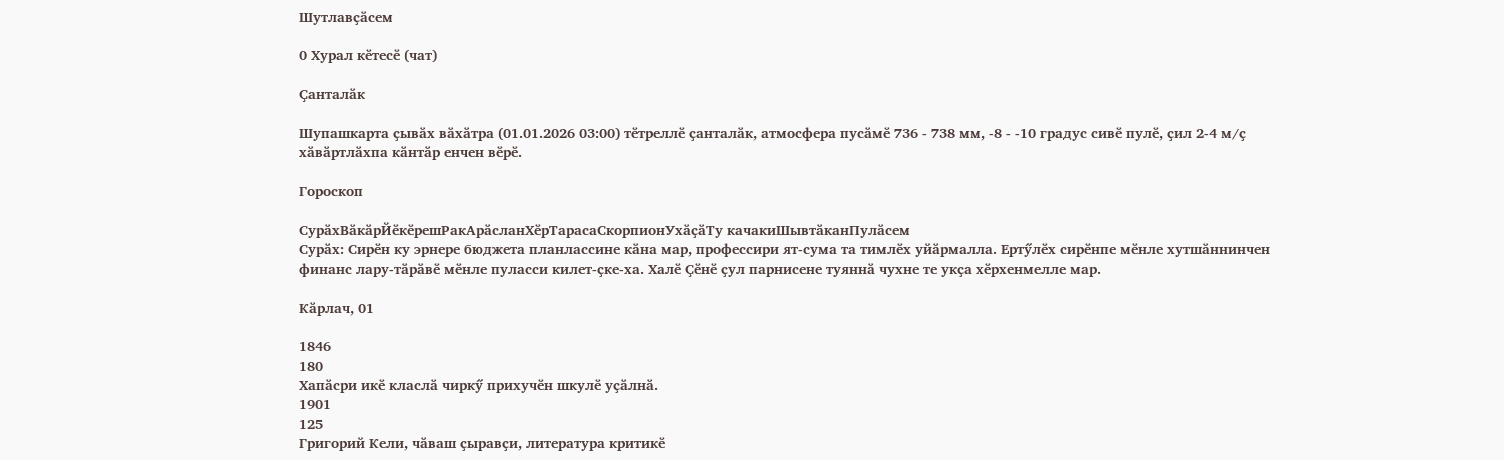Шутлавҫӑсем

0 Хурал кӗтесӗ (чат)

Ҫанталӑк

Шупашкарта ҫывӑх вӑхӑтра (01.01.2026 03:00) тӗтреллӗ ҫанталӑк, атмосфера пусӑмӗ 736 - 738 мм, -8 - -10 градус сивӗ пулӗ, ҫил 2-4 м/ҫ хӑвӑртлӑхпа кӑнтӑр енчен вӗрӗ.

Гороскоп

СурӑхВӑкӑрЙӗкӗрешРакАрӑсланХӗрТарасаСкорпионУхӑҫӑТу качакиШывтӑканПулӑсем
Сурӑх: Сирӗн ку эрнере бюджета планлассине кӑна мар, профессири ят-сума та тимлӗх уйӑрмалла. Ертӳлӗх сирӗнпе мӗнле хутшӑннинчен финанс лару-тӑрӑвӗ мӗнле пуласси килет-ҫке-ха. Халӗ Ҫӗнӗ ҫул парнисене туяннӑ чухне те укҫа хӗрхенмелле мар.

Кӑрлач, 01

1846
180
Хапӑсри икӗ класлӑ чиркӳ прихучӗн шкулӗ уҫӑлнӑ.
1901
125
Григорий Кели, чӑваш ҫыравҫи, литература критикӗ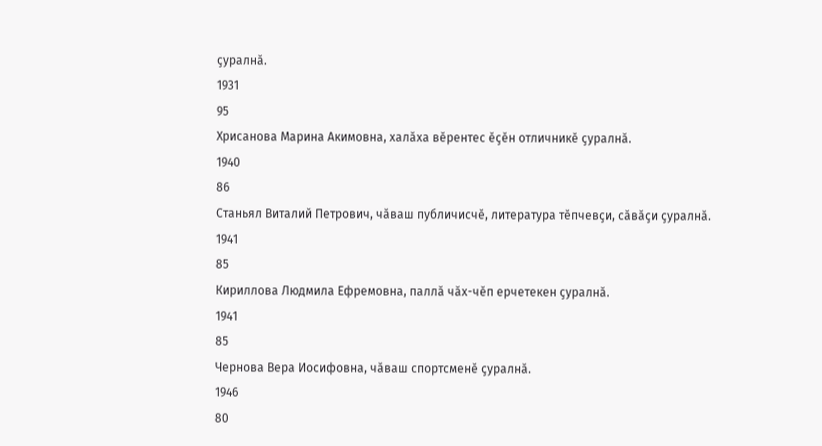ҫуралнӑ.
1931
95
Хрисанова Марина Акимовна, халӑха вӗрентес ӗҫӗн отличникӗ ҫуралнӑ.
1940
86
Станьял Виталий Петрович, чӑваш публичисчӗ, литература тӗпчевҫи, сӑвӑҫи ҫуралнӑ.
1941
85
Кириллова Людмила Ефремовна, паллӑ чӑх-чӗп ерчетекен ҫуралнӑ.
1941
85
Чернова Вера Иосифовна, чӑваш спортсменӗ ҫуралнӑ.
1946
80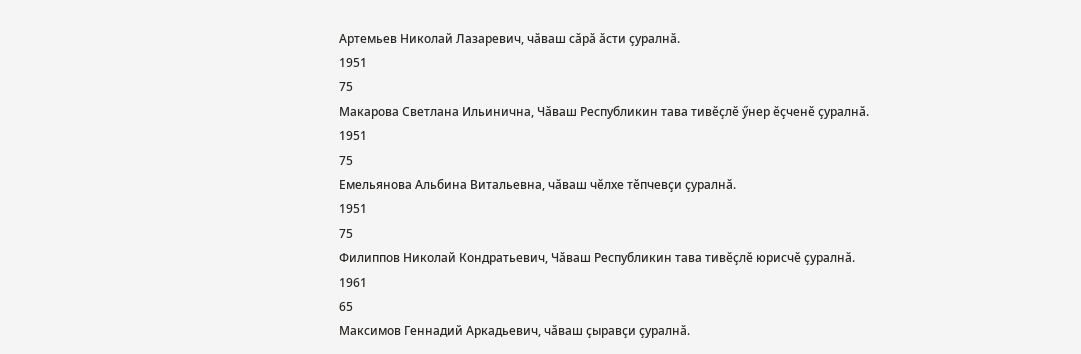Артемьев Николай Лазаревич, чӑваш сӑрӑ ӑсти ҫуралнӑ.
1951
75
Макарова Светлана Ильинична, Чӑваш Республикин тава тивӗҫлӗ ӳнер ӗҫченӗ ҫуралнӑ.
1951
75
Емельянова Альбина Витальевна, чӑваш чӗлхе тӗпчевҫи ҫуралнӑ.
1951
75
Филиппов Николай Кондратьевич, Чӑваш Республикин тава тивӗҫлӗ юрисчӗ ҫуралнӑ.
1961
65
Максимов Геннадий Аркадьевич, чӑваш ҫыравҫи ҫуралнӑ.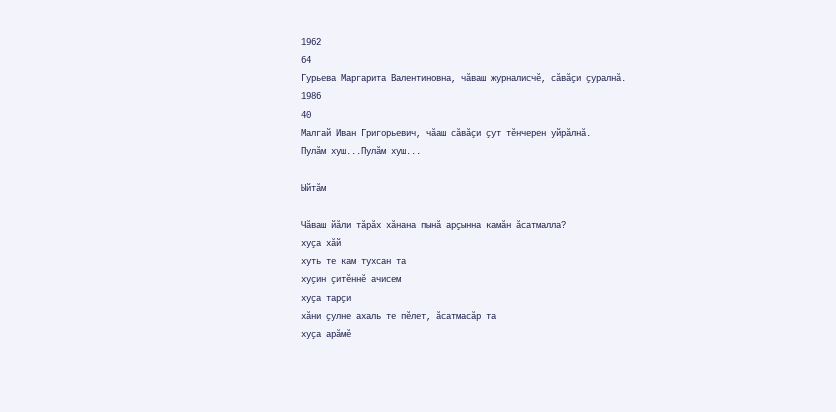1962
64
Гурьева Маргарита Валентиновна, чӑваш журналисчӗ, сӑвӑҫи ҫуралнӑ.
1986
40
Малгай Иван Григорьевич, чӑаш сӑвӑҫи ҫут тӗнчерен уйрӑлнӑ.
Пулӑм хуш...Пулӑм хуш...

Ыйтӑм

Чӑваш йӑли тӑрӑх хӑнана пынӑ арҫынна камӑн ӑсатмалла?
хуҫа хӑй
хуть те кам тухсан та
хуҫин ҫитӗннӗ ачисем
хуҫа тарҫи
хӑни ҫулне ахаль те пӗлет, ӑсатмасӑр та
хуҫа арӑмӗ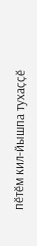пӗтӗм кил-йышпа тухаҫҫӗ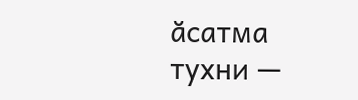ӑсатма тухни —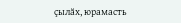ҫылӑх, юрамасть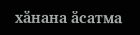хӑнана ӑсатма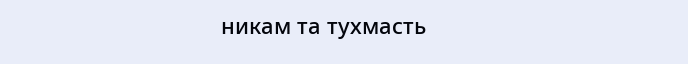никам та тухмасть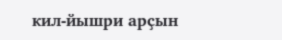кил-йышри арҫын